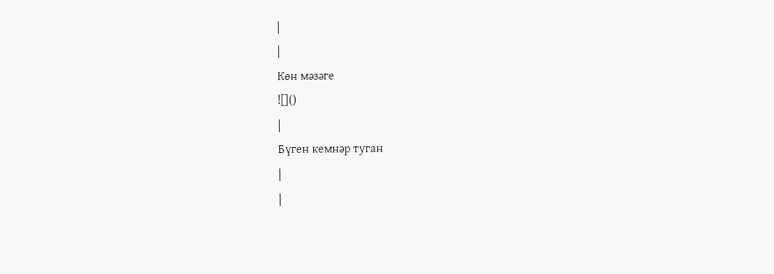|
|
Көн мәзәге
![]()
|
Бүген кемнәр туган
|
|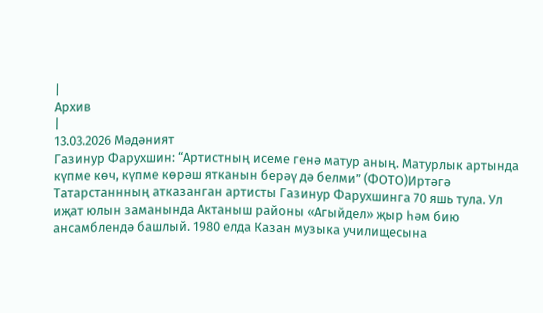|
Архив
|
13.03.2026 Мәдәният
Газинур Фарухшин: “Артистның исеме генә матур аның. Матурлык артында күпме көч, күпме көрәш ятканын берәү дә белми” (ФОТО)Иртәгә Татарстаннның атказанган артисты Газинур Фарухшинга 70 яшь тула. Ул иҗат юлын заманында Актаныш районы «Агыйдел» җыр һәм бию ансамблендә башлый. 1980 елда Казан музыка училищесына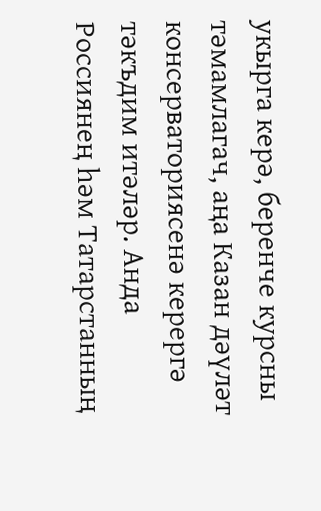укырга керә, беренче курсны тәмамлагач, аңа Казан дәүләт консерваториясенә керергә тәкъдим итәләр. Анда Россиянең һәм Татарстанның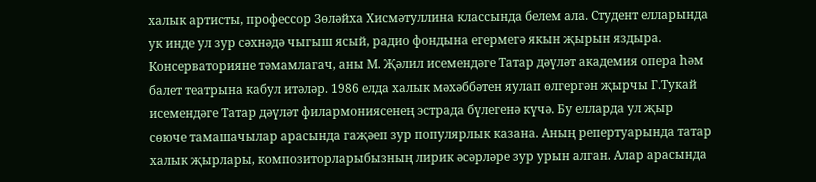халык артисты, профессор Зөләйха Хисмәтуллина классында белем ала. Студент елларында ук инде ул зур сәхнәдә чыгыш ясый, радио фондына егермегә якын җырын яздыра. Консерваторияне тәмамлагач, аны М. Җәлил исемендәге Татар дәүләт академия опера һәм балет театрына кабул итәләр. 1986 елда халык мәхәббәтен яулап өлгергән җырчы Г.Тукай исемендәге Татар дәүләт филармониясенең эстрада бүлегенә күчә. Бу елларда ул җыр сөюче тамашачылар арасында гаҗәеп зур популярлык казана. Аның репертуарында татар халык җырлары, композиторларыбызның лирик әсәрләре зур урын алган. Алар арасында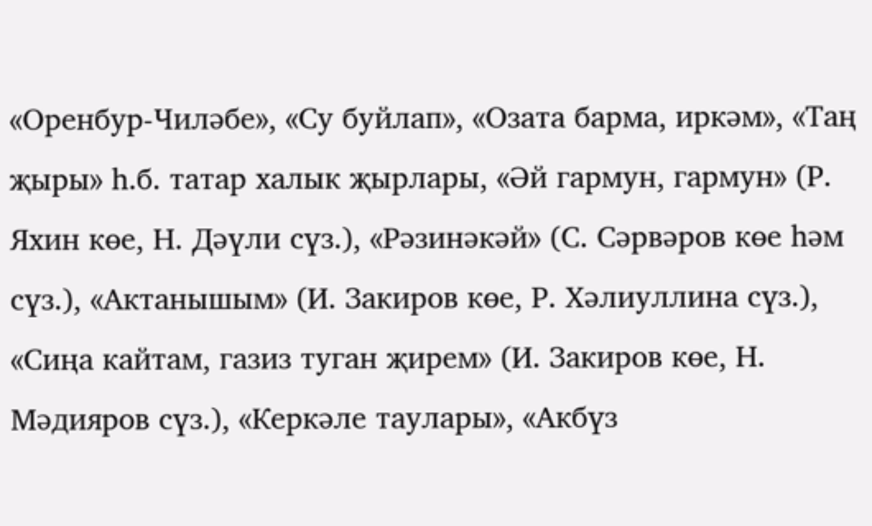«Оренбур-Чиләбе», «Су буйлап», «Озата барма, иркәм», «Таң җыры» һ.б. татар халык җырлары, «Әй гармун, гармун» (Р. Яхин көе, Н. Дәүли сүз.), «Рәзинәкәй» (С. Сәрвәров көе һәм сүз.), «Актанышым» (И. Закиров көе, Р. Хәлиуллина сүз.), «Сиңа кайтам, газиз туган җирем» (И. Закиров көе, Н. Мәдияров сүз.), «Керкәле таулары», «Акбүз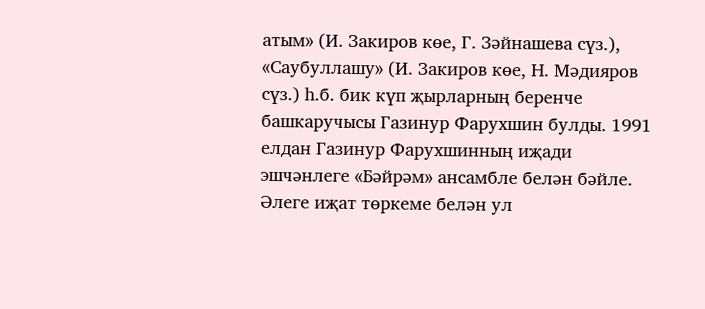атым» (И. Закиров көе, Г. Зәйнашева сүз.), «Саубуллашу» (И. Закиров көе, Н. Мәдияров сүз.) һ.б. бик күп җырларның беренче башкаручысы Газинур Фарухшин булды. 1991 елдан Газинур Фарухшинның иҗади эшчәнлеге «Бәйрәм» ансамбле белән бәйле. Әлеге иҗат төркеме белән ул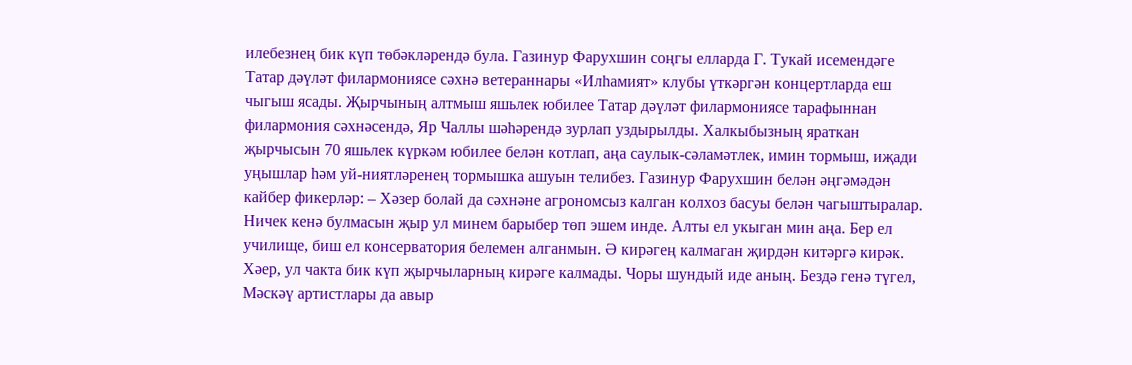илебезнең бик күп төбәкләрендә була. Газинур Фарухшин соңгы елларда Г. Тукай исемендәге Татар дәүләт филармониясе сәхнә ветераннары «Илһамият» клубы үткәргән концертларда еш чыгыш ясады. Җырчының алтмыш яшьлек юбилее Татар дәүләт филармониясе тарафыннан филармония сәхнәсендә, Яр Чаллы шәһәрендә зурлап уздырылды. Халкыбызның яраткан җырчысын 70 яшьлек күркәм юбилее белән котлап, аңа саулык-сәламәтлек, имин тормыш, иҗади уңышлар һәм уй-ниятләренең тормышка ашуын телибез. Газинур Фарухшин белән әңгәмәдән кайбер фикерләр: – Хәзер болай да сәхнәне агрономсыз калган колхоз басуы белән чагыштыралар. Ничек кенә булмасын җыр ул минем барыбер төп эшем инде. Алты ел укыган мин аңа. Бер ел училище, биш ел консерватория белемен алганмын. Ә кирәгең калмаган җирдән китәргә кирәк. Хәер, ул чакта бик күп җырчыларның кирәге калмады. Чоры шундый иде аның. Бездә генә түгел, Мәскәү артистлары да авыр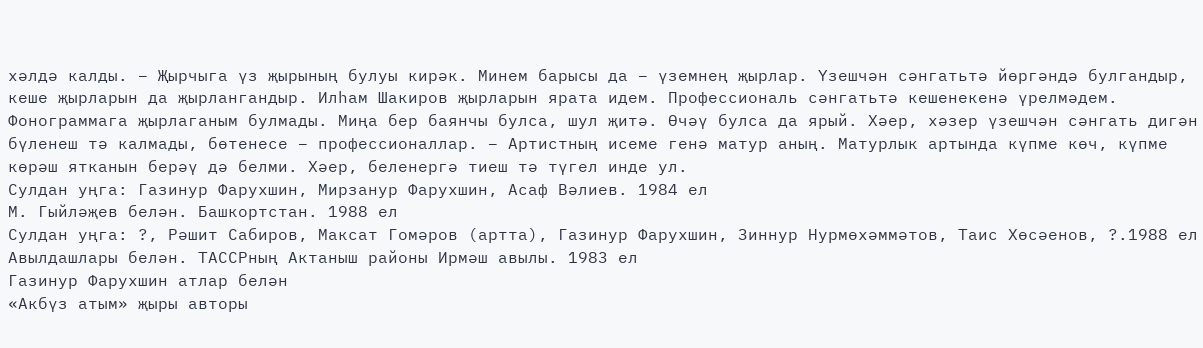хәлдә калды. – Җырчыга үз җырының булуы кирәк. Минем барысы да – үземнең җырлар. Үзешчән сәнгатьтә йөргәндә булгандыр, кеше җырларын да җырлангандыр. Илһам Шакиров җырларын ярата идем. Профессиональ сәнгатьтә кешенекенә үрелмәдем. Фонограммага җырлаганым булмады. Миңа бер баянчы булса, шул җитә. Өчәү булса да ярый. Хәер, хәзер үзешчән сәнгать дигән бүленеш тә калмады, бөтенесе – профессионаллар. – Артистның исеме генә матур аның. Матурлык артында күпме көч, күпме көрәш ятканын берәү дә белми. Хәер, беленергә тиеш тә түгел инде ул.
Сулдан уңга: Газинур Фарухшин, Мирзанур Фарухшин, Асаф Вәлиев. 1984 ел
М. Гыйләҗев белән. Башкортстан. 1988 ел
Сулдан уңга: ?, Рәшит Сабиров, Максат Гомәров (артта), Газинур Фарухшин, Зиннур Нурмөхәммәтов, Таис Хөсәенов, ?.1988 ел
Авылдашлары белән. ТАССРның Актаныш районы Ирмәш авылы. 1983 ел
Газинур Фарухшин атлар белән
«Акбүз атым» җыры авторы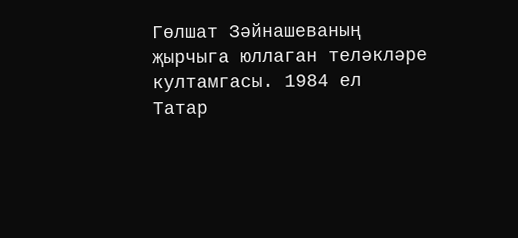Гөлшат Зәйнашеваның җырчыга юллаган теләкләре култамгасы. 1984 ел
Татар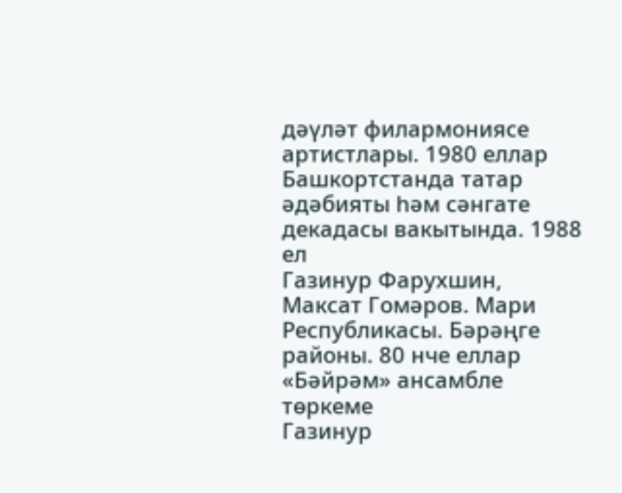дәүләт филармониясе артистлары. 1980 еллар
Башкортстанда татар әдәбияты һәм сәнгате декадасы вакытында. 1988 ел
Газинур Фарухшин, Максат Гомәров. Мари Республикасы. Бәрәңге районы. 80 нче еллар
«Бәйрәм» ансамбле төркеме
Газинур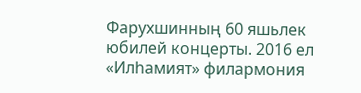Фарухшинның 60 яшьлек юбилей концерты. 2016 ел
«Илһамият» филармония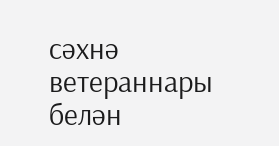сәхнә ветераннары белән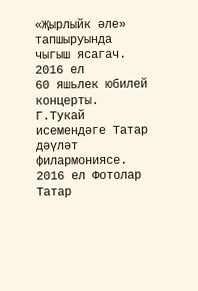«Җырлыйк әле» тапшыруында чыгыш ясагач. 2016 ел
60 яшьлек юбилей концерты. Г.Тукай исемендәге Татар дәүләт филармониясе. 2016 ел Фотолар Татар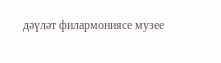дәүләт филармониясе музее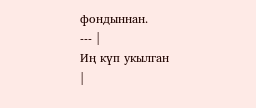фондыннан.
--- |
Иң күп укылган
|